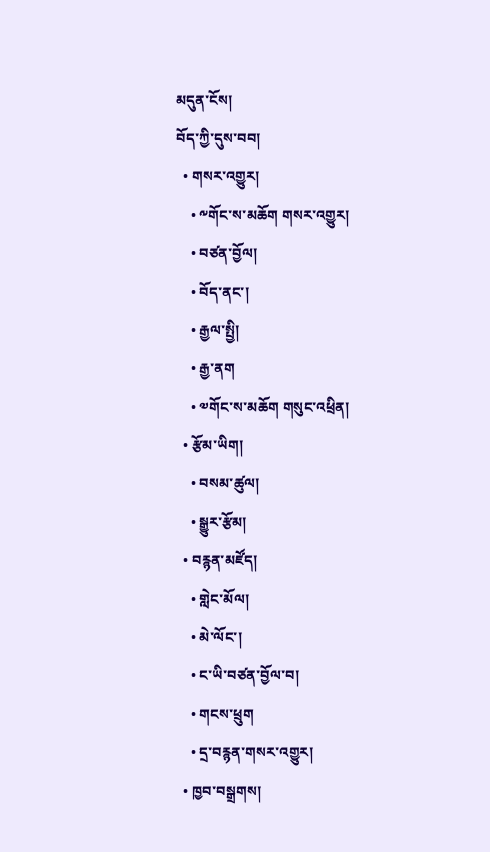མདུན་ངོས།
བོད་ཀྱི་དུས་བབ།
  • གསར་འགྱུར།
    • ༸གོང་ས་མཆོག གསར་འགྱུར།
    • བཙན་བྱོལ།
    • བོད་ནང་།
    • རྒྱལ་སྤྱི།
    • རྒྱ་ནག
    • ༧གོང་ས་མཆོག གསུང་འཕྲིན།
  • རྩོམ་ཡིག།
    • བསམ་ཚུལ།
    • སྒྱུར་རྩོམ།
  • བརྙན་མཛོད།
    • གླེང་མོལ།
    • མེ་ལོང་།
    • ང་ཡི་བཙན་བྱོལ་བ།
    • གངས་ཕྲུག
    • དྲ་བརྙན་གསར་འགྱུར།
  • ཁྱབ་བསྒྲགས།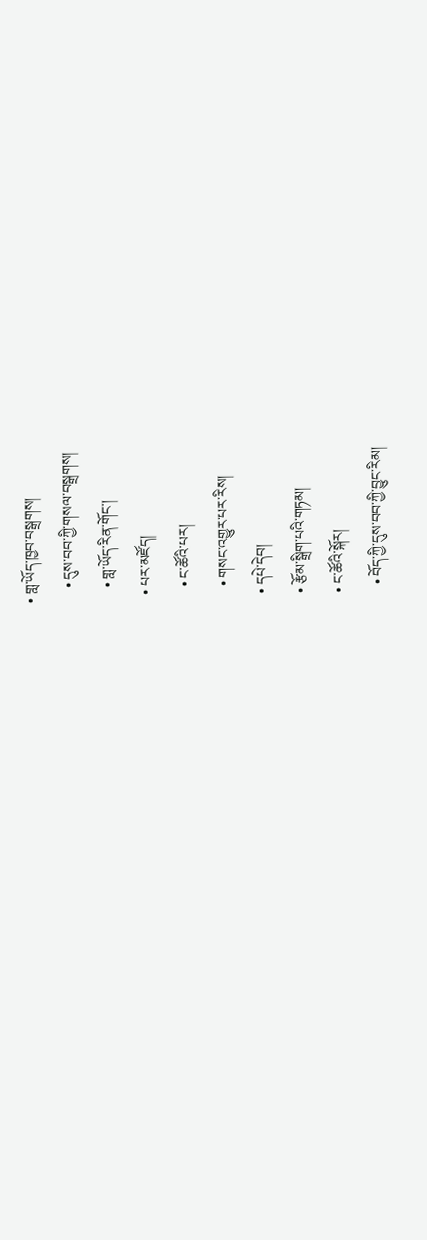• གླ་ཡོད་ཁྱབ་བསྒྲགས།
    • དུས་བབ་ཀྱི་གསལ་བསྒྲགས།
    • གླ་ཡོད་རིན་གོང་།
  • པར་མཛོད།
    • ང་ཚོའི་པར།
    • གསང་འགྱུར་པར་རིས།
  • དཔེ་དེབ།
  • རྩོམ་སྒྲིག་པའི་གཏམ།
  • ང་ཚོའི་སྐོར།
    • བོད་ཀྱི་དུས་བབ་ཀྱི་བྱུང་རིམ།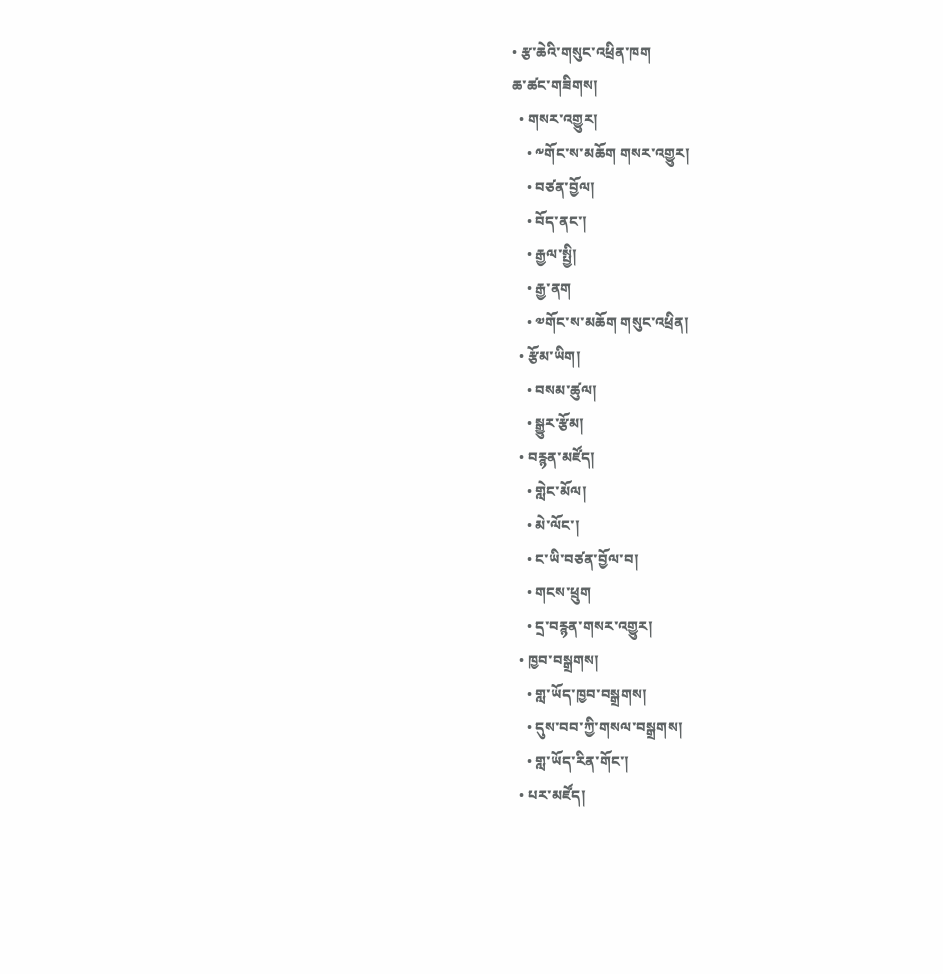• རྩ་ཆེའི་གསུང་འཕྲིན་ཁག
ཆ་ཚང་གཟིགས།
  • གསར་འགྱུར།
    • ༸གོང་ས་མཆོག གསར་འགྱུར།
    • བཙན་བྱོལ།
    • བོད་ནང་།
    • རྒྱལ་སྤྱི།
    • རྒྱ་ནག
    • ༧གོང་ས་མཆོག གསུང་འཕྲིན།
  • རྩོམ་ཡིག།
    • བསམ་ཚུལ།
    • སྒྱུར་རྩོམ།
  • བརྙན་མཛོད།
    • གླེང་མོལ།
    • མེ་ལོང་།
    • ང་ཡི་བཙན་བྱོལ་བ།
    • གངས་ཕྲུག
    • དྲ་བརྙན་གསར་འགྱུར།
  • ཁྱབ་བསྒྲགས།
    • གླ་ཡོད་ཁྱབ་བསྒྲགས།
    • དུས་བབ་ཀྱི་གསལ་བསྒྲགས།
    • གླ་ཡོད་རིན་གོང་།
  • པར་མཛོད།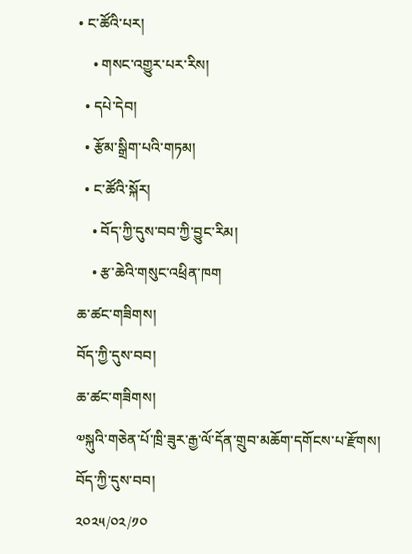• ང་ཚོའི་པར།
    • གསང་འགྱུར་པར་རིས།
  • དཔེ་དེབ།
  • རྩོམ་སྒྲིག་པའི་གཏམ།
  • ང་ཚོའི་སྐོར།
    • བོད་ཀྱི་དུས་བབ་ཀྱི་བྱུང་རིམ།
    • རྩ་ཆེའི་གསུང་འཕྲིན་ཁག
ཆ་ཚང་གཟིགས།
བོད་ཀྱི་དུས་བབ།
ཆ་ཚང་གཟིགས།
༧སྐུའི་གཅེན་པོ་ཁྲི་ཟུར་རྒྱ་ལོ་དོན་གྲུབ་མཆོག་དགོངས་པ་རྫོགས།
བོད་ཀྱི་དུས་བབ།
༢༠༢༥/༠༢/༡༠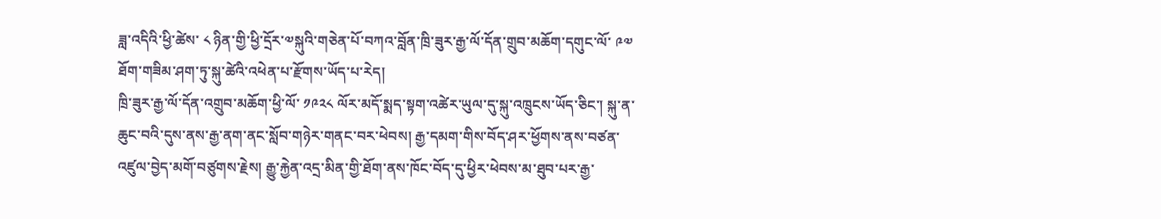ཟླ་འདིའི་ཕྱི་ཚེས་ ༨ ཉིན་གྱི་ཕྱི་དྲོར་༧སྐུའི་གཅེན་པོ་བཀའ་བློན་ཁྲི་ཟུར་རྒྱ་ལོ་དོན་གྲུབ་མཆོག་དགུང་ལོ་ ༩༧ ཐོག་གཟིམ་ཤག་ཏུ་སྐུ་ཚེའི་འཕེན་པ་རྫོགས་ཡོད་པ་རེད།
ཁྲི་ཟུར་རྒྱ་ལོ་དོན་འགྲུབ་མཆོག་ཕྱི་ལོ་ ༡༩༢༨ ལོར་མདོ་སྨད་སྟག་འཚེར་ཡུལ་དུ་སྐུ་འཁྲུངས་ཡོད་ཅིང་། སྐུ་ན་ཆུང་བའི་དུས་ནས་རྒྱ་ནག་ནང་སློབ་གཉེར་གནང་བར་ཕེབས། རྒྱ་དམག་གིས་བོད་ཤར་ཕྱོགས་ནས་བཙན་འཛུལ་བྱེད་མགོ་བཙུགས་རྗེས། རྒྱུ་རྐྱེན་འདྲ་མིན་གྱི་ཐོག་ནས་ཁོང་བོད་དུ་ཕྱིར་ཕེབས་མ་ཐུབ་པར་རྒྱ་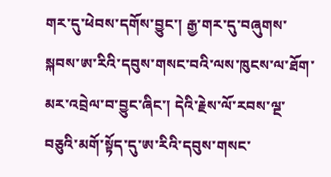གར་དུ་ཕེབས་དགོས་བྱུང་། རྒྱ་གར་དུ་བཞུགས་སྐབས་ཨ་རིའི་དབུས་གསང་བའི་ལས་ཁུངས་ལ་ཐོག་མར་འབྲེལ་བ་བྱུང་ཞིང་། དེའི་རྗེས་ལོ་རབས་ལྔ་བཅུའི་མགོ་སྟོད་དུ་ཨ་རིའི་དབུས་གསང་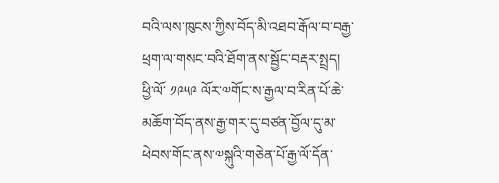བའི་ལས་ཁུངས་ཀྱིས་བོད་མི་འཐབ་རྒོལ་བ་བརྒྱ་ཕྲག་ལ་གསང་བའི་ཐོག་ནས་སྦྱོང་བརྡར་སྤྲད།
ཕྱི་ལོ་ ༡༩༥༩ ལོར་༧གོང་ས་རྒྱལ་བ་རིན་པོ་ཆེ་མཆོག་བོད་ནས་རྒྱ་གར་དུ་བཙན་བྱོལ་དུ་མ་ཕེབས་གོང་ནས་༧སྐུའི་གཅེན་པོ་རྒྱ་ལོ་དོན་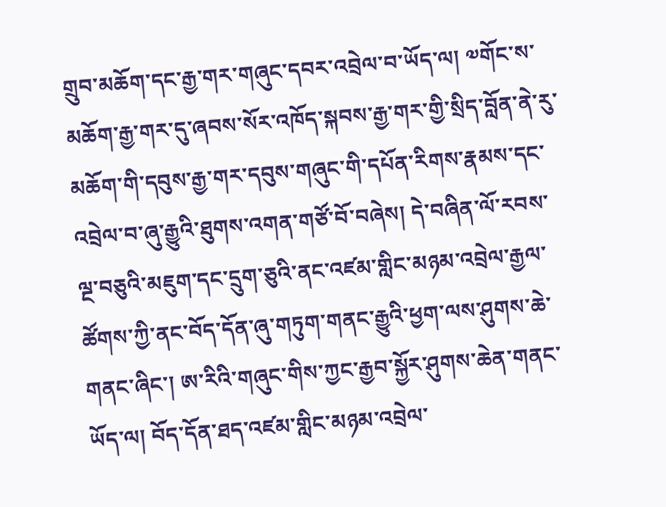གྲུབ་མཆོག་དང་རྒྱ་གར་གཞུང་དབར་འབྲེལ་བ་ཡོད་ལ། ༧གོང་ས་མཆོག་རྒྱ་གར་དུ་ཞབས་སོར་འཁོད་སྐབས་རྒྱ་གར་གྱི་སྲིད་བློན་ནེ་རུ་མཆོག་གི་དབུས་རྒྱ་གར་དབུས་གཞུང་གི་དཔོན་རིགས་རྣམས་དང་འབྲེལ་བ་ཞུ་རྒྱུའི་ཐུགས་འགན་གཙོ་བོ་བཞེས། དེ་བཞིན་ལོ་རབས་ལྔ་བཅུའི་མཇུག་དང་དྲུག་ཅུའི་ནང་འཛམ་གླིང་མཉམ་འབྲེལ་རྒྱལ་ཚོགས་ཀྱི་ནང་བོད་དོན་ཞུ་གཏུག་གནང་རྒྱུའི་ཕྱག་ལས་ཤུགས་ཆེ་གནང་ཞིང་། ཨ་རིའི་གཞུང་གིས་ཀྱང་རྒྱབ་སྐྱོར་ཤུགས་ཆེན་གནང་ཡོད་ལ། བོད་དོན་ཐད་འཛམ་གླིང་མཉམ་འབྲེལ་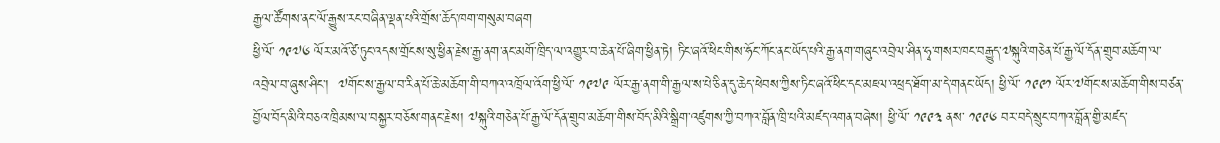རྒྱལ་ཚོགས་ནང་ལོ་རྒྱུས་རང་བཞིན་ལྡན་པའི་གྲོས་ཆོད་ཁག་གསུམ་བཞག
ཕྱི་ལོ་ ༡༩༧༦ ལོར་མའོ་ཙེ་ཏུང་འདས་གྲོངས་སུ་ཕྱིན་རྗེས་རྒྱ་ནག་ནང་མགོ་ཁྲིད་ལ་འགྱུར་བ་ཆེན་པོ་ཞིག་ཕྱིན་ཏེ། ཏིང་ཞའོ་ཕིང་གིས་ཧོང་ཀོང་ནང་ཡོད་པའི་རྒྱ་ནག་གཞུང་འབྲེལ་ཤིན་ཧྭ་གསར་ཁང་བརྒྱུད་༧སྐུའི་གཅེན་པོ་རྒྱ་ལོ་དོན་གྲུབ་མཆོག་ལ་འབྲེལ་བ་ཞུས་ཤིང་།  ༧གོང་ས་རྒྱལ་བ་རིན་པོ་ཆེ་མཆོག་གི་བཀའ་འཁྲོལ་འོག་ཕྱི་ལོ་ ༡༩༧༩ ལོར་རྒྱ་ནག་གི་རྒྱལ་ས་པེ་ཅིན་དུ་ཆེད་ཕེབས་ཀྱིས་ཏིང་ཞའོ་ཕིང་དང་མཇལ་འཕྲད་ཐོག་མ་དེ་གནང་ཡོད། ཕྱི་ལོ་ ༡༩༩༡ ལོར་༧གོང་ས་མཆོག་གིས་བཙན་བྱོལ་བོད་མིའི་བཅའ་ཁྲིམས་ལ་བསྐྱར་བཅོས་གནང་རྗེས། ༧སྐུའི་གཅེན་པོ་རྒྱ་ལོ་དོན་གྲུབ་མཆོག་གིས་བོད་མིའི་སྒྲིག་འཛུགས་ཀྱི་བཀའ་བློན་ཁྲི་པའི་མཛད་འགན་བཞེས། ཕྱི་ལོ་ ༡༩༩༣ ནས་ ༡༩༩༦ བར་བདེ་སྲུང་བཀའ་བློན་གྱི་མཛད་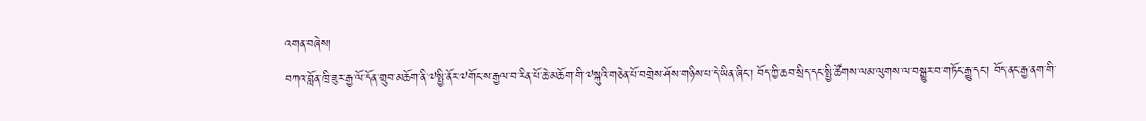འགན་བཞེས།
བཀའ་བློན་ཁྲི་ཟུར་རྒྱ་ལོ་དོན་གྲུབ་མཆོག་ནི་༧སྤྱི་ནོར་༧གོང་ས་རྒྱལ་བ་རིན་པོ་ཆེ་མཆོག་གི་༧སྐུའི་གཅེན་པོ་བགྲེས་ཤོས་གཉིས་པ་དེ་ཡིན་ཞིང་། བོད་ཀྱི་ཆབ་སྲིད་དང་སྤྱི་ཚོགས་ལམ་ལུགས་ལ་བསྒྱུར་བ་གཏོང་རྒྱུ་དང་། བོད་ནང་རྒྱ་ནག་གི་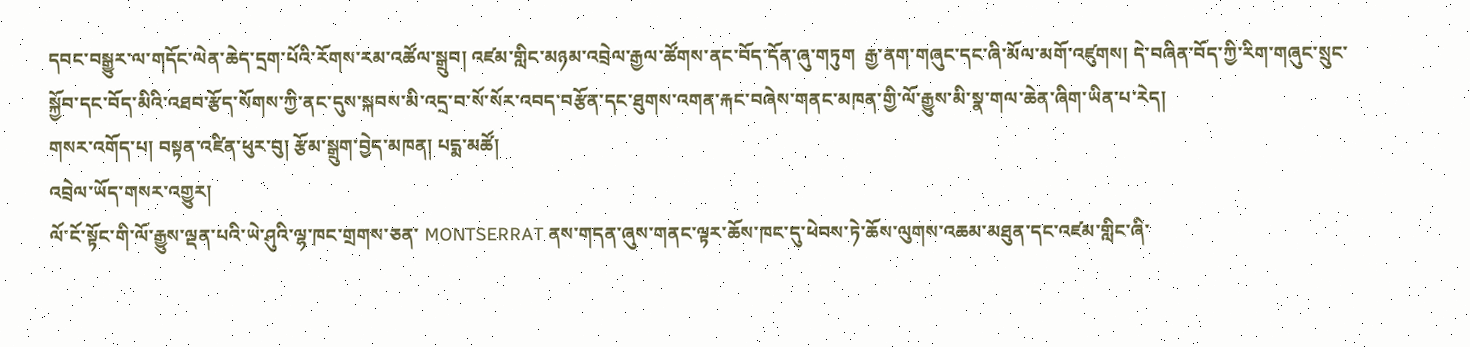དབང་བསྒྱུར་ལ་གདོང་ལེན་ཆེད་དྲག་པོའི་རོགས་རམ་འཚོལ་སྒྲུབ། འཛམ་གླིང་མཉམ་འབྲེལ་རྒྱལ་ཚོགས་ནང་བོད་དོན་ཞུ་གཏུག  རྒྱ་ནག་གཞུང་དང་ཞི་མོལ་མགོ་འཛུགས། དེ་བཞིན་བོད་ཀྱི་རིག་གཞུང་སྲུང་སྐྱོབ་དང་བོད་མིའི་འཐབ་རྩོད་སོགས་ཀྱི་ནང་དུས་སྐབས་མི་འདྲ་བ་སོ་སོར་འབད་བརྩོན་དང་ཐུགས་འགན་རྐང་བཞེས་གནང་མཁན་གྱི་ལོ་རྒྱུས་མི་སྣ་གལ་ཆེན་ཞིག་ཡིན་པ་རེད།
གསར་འགོད་པ། བསྟན་འཛིན་ཕུར་བུ། རྩོམ་སྒྲུག་བྱེད་མཁན། པདྨ་མཚོ།
འབྲེལ་ཡོད་གསར་འགྱུར།
ལོ་ངོ་སྟོང་གི་ལོ་རྒྱུས་ལྡན་པའི་ཡེ་ཤུའི་ལྷ་ཁང་གྲགས་ཅན་ MONTSERRAT ནས་གདན་ཞུས་གནང་ལྟར་ཆོས་ཁང་དུ་ཕེབས་ཏེ་ཆོས་ལུགས་འཆམ་མཐུན་དང་འཛམ་གླིང་ཞི་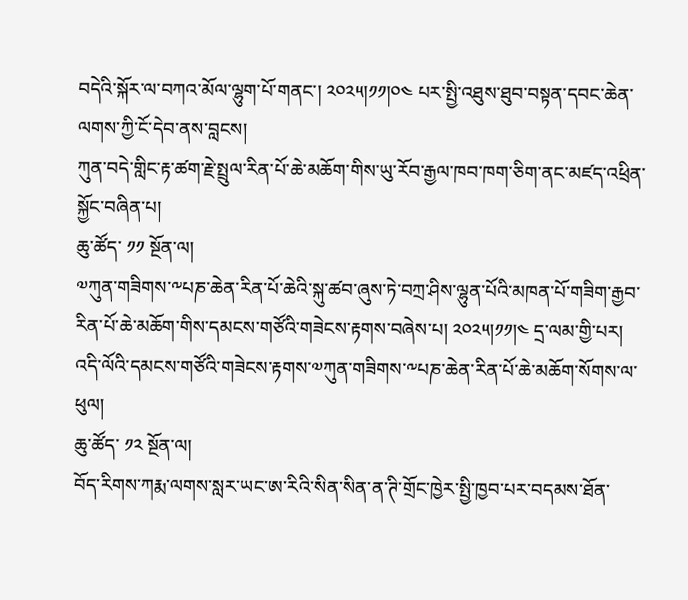བདེའི་སྐོར་ལ་བཀའ་མོལ་ལྷུག་པོ་གནང་། ༢༠༢༥།༡༡།༠༤ པར་སྤྱི་འཐུས་ཐུབ་བསྟན་དབང་ཆེན་ལགས་ཀྱི་ངོ་དེབ་ནས་བླངས།
ཀུན་བདེ་གླིང་རྟ་ཚག་རྗེ་སྤྲུལ་རིན་པོ་ཆེ་མཆོག་གིས་ཡུ་རོབ་རྒྱལ་ཁབ་ཁག་ཅིག་ནང་མཛད་འཕྲིན་སྐྱོང་བཞིན་པ།
ཆུ་ཚོད་ ༡༡ སྔོན་ལ།
༧ཀུན་གཟིགས་༸པཎ་ཆེན་རིན་པོ་ཆེའི་སྐུ་ཚབ་ཞུས་ཏེ་བཀྲ་ཤིས་ལྷུན་པོའི་མཁན་པོ་གཟིག་རྒྱབ་རིན་པོ་ཆེ་མཆོག་གིས་དམངས་གཙོའི་གཟེངས་རྟགས་བཞེས་པ། ༢༠༢༥།༡༡།༤ དྲ་ལམ་གྱི་པར།
འདི་ལོའི་དམངས་གཙོའི་གཟེངས་རྟགས་༧ཀུན་གཟིགས་༸པཎ་ཆེན་རིན་པོ་ཆེ་མཆོག་སོགས་ལ་ཕུལ།
ཆུ་ཚོད་ ༡༢ སྔོན་ལ།
བོད་རིགས་ཀརྨ་ལགས་སླར་ཡང་ཨ་རིའི་སིན་སིན་ན་ཊི་གྲོང་ཁྱེར་སྤྱི་ཁྱབ་པར་བདམས་ཐོན་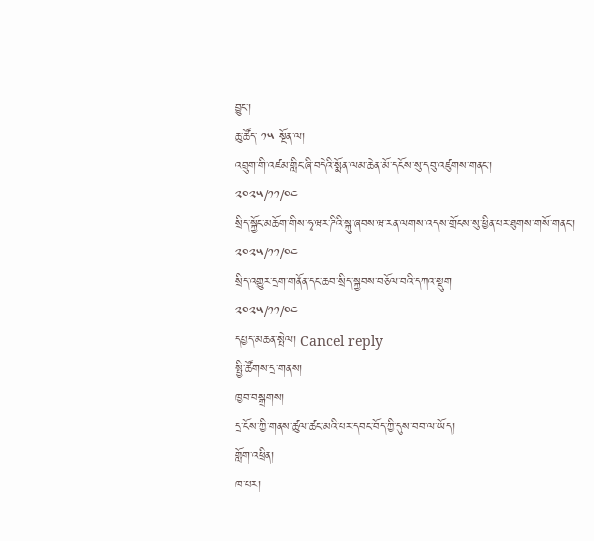བྱུང་།
ཆུ་ཚོད་ ༡༥ སྔོན་ལ།
འབྲུག་གི་འཛམ་གླིང་ཞི་བདེའི་སྨོན་ལམ་ཆེན་མོ་དངོས་སུ་དབུ་འཛུགས་གནང་།
༢༠༢༥/༡༡/༠༤
སྲིད་སྐྱོང་མཆོག་གིས་ཧྭ་ཝར་ཌིའི་སྐུ་ཞབས་ཝ་རན་ལགས་འདས་གྲོངས་སུ་ཕྱིན་པར་ཐུགས་གསོ་གནང་།
༢༠༢༥/༡༡/༠༤
སྲིད་འགྱུར་དྲག་གནོན་དང་ཆབ་སྲིད་སྐྱབས་བཅོལ་བའི་དཀའ་སྡུག
༢༠༢༥/༡༡/༠༤
དཔྱད་མཆན་སྤེལ། Cancel reply
སྤྱི་ཚོགས་དྲ་གནས།
ཁྱབ་བསྒྲགས།
དྲ་ངོས་ཀྱི་གནས་ཚུལ་ཚང་མའི་པར་དབང་བོད་ཀྱི་དུས་བབ་ལ་ཡོད།
གློག་འཕྲིན།
ཁ་པར།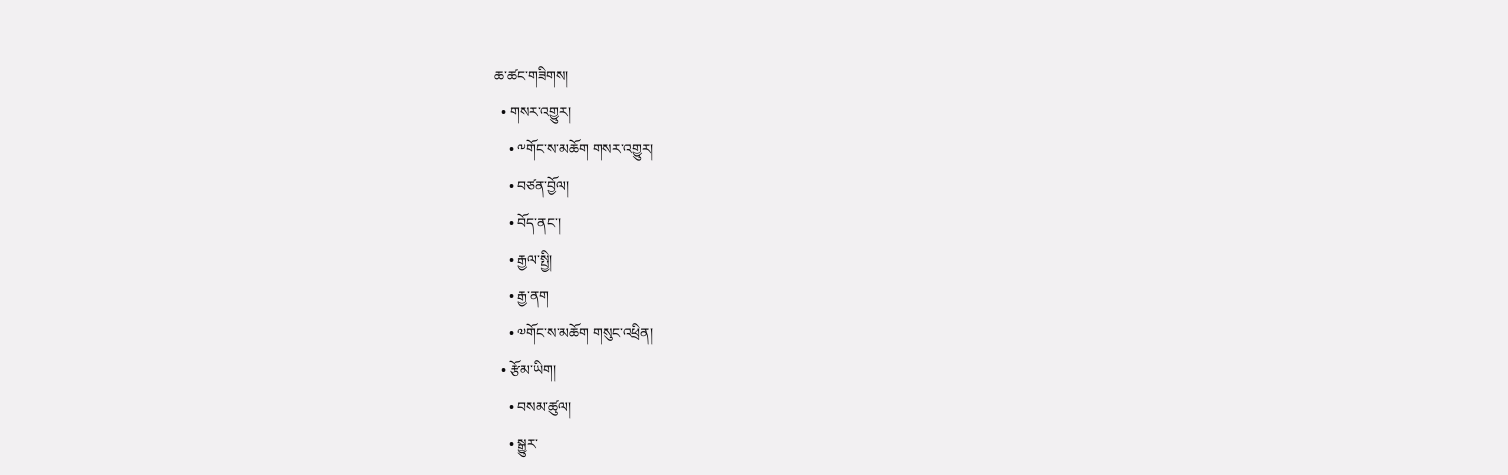ཆ་ཚང་གཟིགས།
  • གསར་འགྱུར།
    • ༸གོང་ས་མཆོག གསར་འགྱུར།
    • བཙན་བྱོལ།
    • བོད་ནང་།
    • རྒྱལ་སྤྱི།
    • རྒྱ་ནག
    • ༧གོང་ས་མཆོག གསུང་འཕྲིན།
  • རྩོམ་ཡིག།
    • བསམ་ཚུལ།
    • སྒྱུར་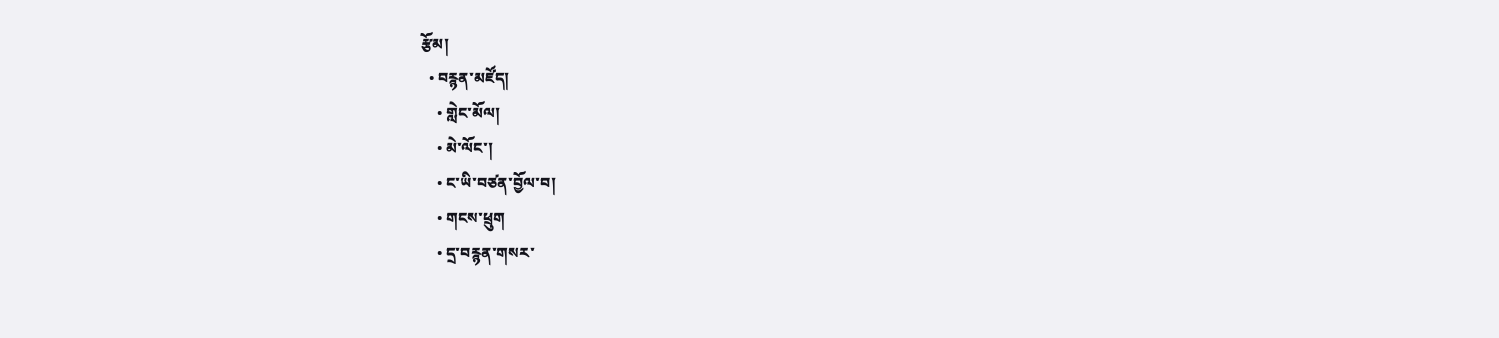རྩོམ།
  • བརྙན་མཛོད།
    • གླེང་མོལ།
    • མེ་ལོང་།
    • ང་ཡི་བཙན་བྱོལ་བ།
    • གངས་ཕྲུག
    • དྲ་བརྙན་གསར་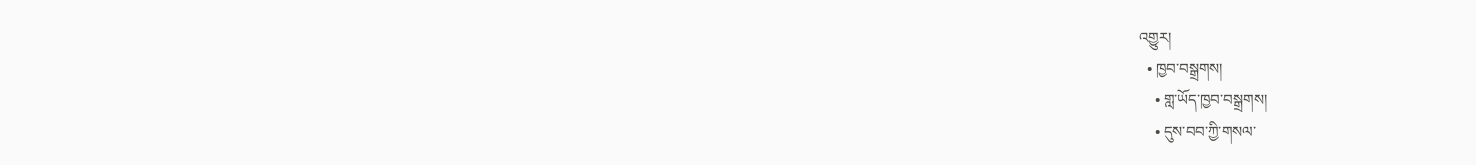འགྱུར།
  • ཁྱབ་བསྒྲགས།
    • གླ་ཡོད་ཁྱབ་བསྒྲགས།
    • དུས་བབ་ཀྱི་གསལ་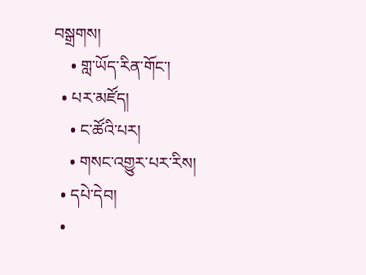བསྒྲགས།
    • གླ་ཡོད་རིན་གོང་།
  • པར་མཛོད།
    • ང་ཚོའི་པར།
    • གསང་འགྱུར་པར་རིས།
  • དཔེ་དེབ།
  •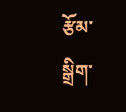རྩོམ་སྒྲིག་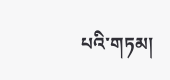པའི་གཏམ།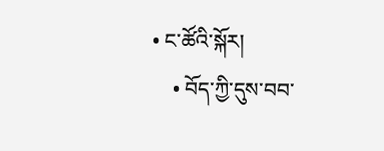• ང་ཚོའི་སྐོར།
    • བོད་ཀྱི་དུས་བབ་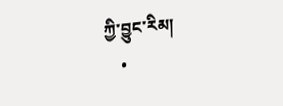ཀྱི་བྱུང་རིམ།
    •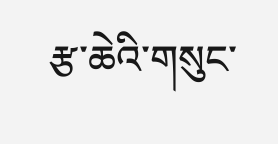རྩ་ཆེའི་གསུང་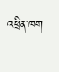འཕྲིན་ཁག